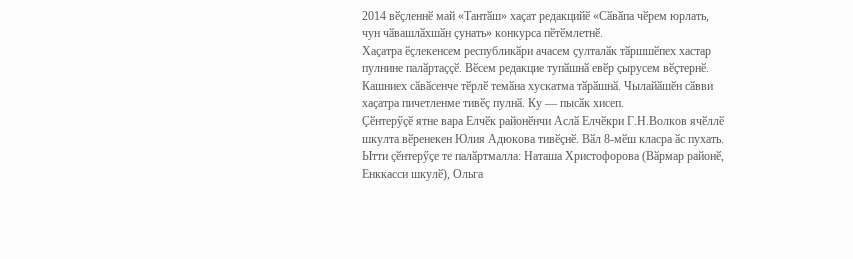2014 вӗҫленнӗ май «Тантӑш» хаҫат редакцийӗ «Сӑвӑпа чӗрем юрлать, чун чӑвашлӑхшӑн ҫунать» конкурса пӗтӗмлетнӗ.
Хаҫатра ӗҫлекенсем республикӑри ачасем ҫулталӑк тӑршшӗпех хастар пулнине палӑртаҫҫӗ. Вӗсем редакцие тупӑшнӑ евӗр ҫырусем вӗҫтернӗ. Кашниех сӑвӑсенче тӗрлӗ темӑна хускатма тӑрӑшнӑ. Чылайӑшӗн сӑвви хаҫатра пичетленме тивӗҫ пулнӑ. Ку — пысӑк хисеп.
Ҫӗнтерӳҫӗ ятне вара Елчӗк районӗнчи Аслӑ Елчӗкри Г.Н.Волков ячӗллӗ шкулта вӗренекен Юлия Адюкова тивӗҫнӗ. Вӑл 8-мӗш класра ӑс пухать.
Ытти ҫӗнтерӳҫе те палӑртмалла: Наташа Христофорова (Вӑрмар районӗ, Енккасси шкулӗ), Ольга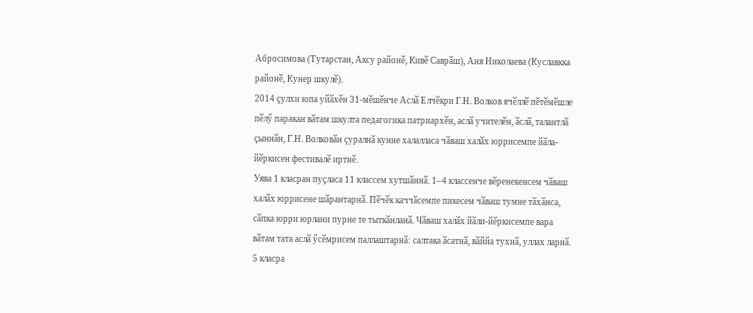Абросимова (Тутарстан, Аксу районӗ, Кивӗ Саврӑш), Аня Николаева (Куславкка районӗ, Кунер шкулӗ).
2014 ҫулхи юпа уйӑхӗн 31-мӗшӗнче Аслӑ Елчӗкри Г.Н. Волков ячӗллӗ пӗтӗмӗшле пӗлӳ паракан вӑтам шкулта педагогика патриархӗн, аслӑ учителӗн, ӑслӑ, талантлӑ ҫыннӑн, Г.Н. Волковӑн ҫуралнӑ кунне халалласа чӑваш халӑх юррисемпе йӑла-йӗркисен фестивалӗ иртнӗ.
Уява 1 класран пуҫласа 11 классем хутшӑннӑ. 1–4 классенче вӗренекенсем чӑваш халӑх юррисене шӑрантарнӑ. Пӗчӗк каччӑсемпе пикесем чӑваш тумне тӑхӑнса, сӑпка юрри юрлани пурне те тыткӑнланӑ. Чӑваш халӑх йӑли-йӗркисемпе вара вӑтам тата аслӑ ӳсӗмрисем паллаштарнӑ: салтака ӑсатнӑ, вӑййа тухнӑ, уллах ларнӑ. 5 класра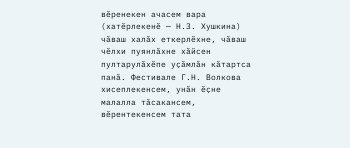вӗренекен ачасем вара (хатӗрлекенӗ — Н.З. Хушкина) чӑваш халӑх еткерлӗхне, чӑваш чӗлхи пуянлӑхне хӑйсен пултарулӑхӗпе уҫӑмлӑн кӑтартса панӑ. Фестивале Г.Н. Волкова хисеплекенсем, унӑн ӗҫне малалла тӑсакансем, вӗрентекенсем тата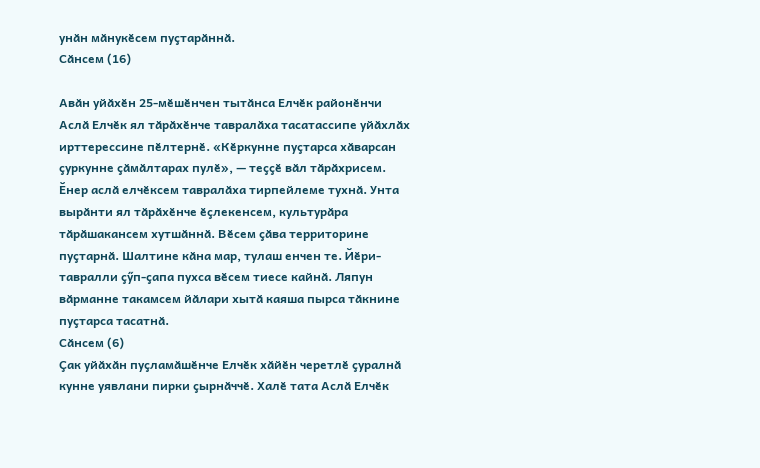унӑн мӑнукӗсем пуҫтарӑннӑ.
Сӑнсем (16)

Авӑн уйӑхӗн 25-мӗшӗнчен тытӑнса Елчӗк районӗнчи Аслӑ Елчӗк ял тӑрӑхӗнче тавралӑха тасатассипе уйӑхлӑх ирттерессине пӗлтернӗ. «Кӗркунне пуҫтарса хӑварсан ҫуркунне ҫӑмӑлтарах пулӗ», — теҫҫӗ вӑл тӑрӑхрисем.
Ӗнер аслӑ елчӗксем тавралӑха тирпейлеме тухнӑ. Унта вырӑнти ял тӑрӑхӗнче ӗҫлекенсем, культурӑра тӑрӑшакансем хутшӑннӑ. Вӗсем ҫӑва территорине пуҫтарнӑ. Шалтине кӑна мар, тулаш енчен те. Йӗри-тавралли ҫӳп-ҫапа пухса вӗсем тиесе кайнӑ. Ляпун вӑрманне такамсем йӑлари хытӑ каяша пырса тӑкнине пуҫтарса тасатнӑ.
Сӑнсем (6)
Ҫак уйӑхӑн пуҫламӑшӗнче Елчӗк хӑйӗн черетлӗ ҫуралнӑ кунне уявлани пирки ҫырнӑччӗ. Халӗ тата Аслӑ Елчӗк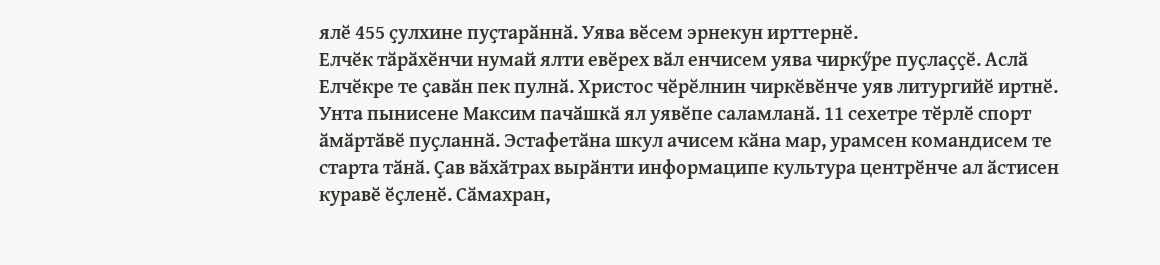ялӗ 455 ҫулхине пуҫтарӑннӑ. Уява вӗсем эрнекун ирттернӗ.
Елчӗк тӑрӑхӗнчи нумай ялти евӗрех вӑл енчисем уява чиркӳре пуҫлаҫҫӗ. Аслӑ Елчӗкре те ҫавӑн пек пулнӑ. Христос чӗрӗлнин чиркӗвӗнче уяв литургийӗ иртнӗ. Унта пынисене Максим пачӑшкӑ ял уявӗпе саламланӑ. 11 сехетре тӗрлӗ спорт ӑмӑртӑвӗ пуҫланнӑ. Эстафетӑна шкул ачисем кӑна мар, урамсен командисем те старта тӑнӑ. Ҫав вӑхӑтрах вырӑнти информаципе культура центрӗнче ал ӑстисен куравӗ ӗҫленӗ. Сӑмахран,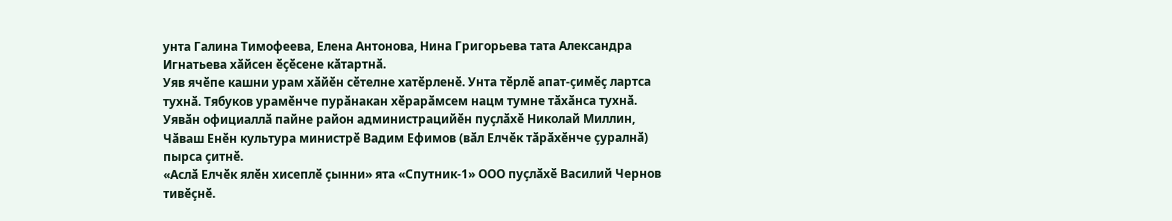унта Галина Тимофеева, Елена Антонова, Нина Григорьева тата Александра Игнатьева хӑйсен ӗҫӗсене кӑтартнӑ.
Уяв ячӗпе кашни урам хӑйӗн сӗтелне хатӗрленӗ. Унта тӗрлӗ апат-ҫимӗҫ лартса тухнӑ. Тябуков урамӗнче пурӑнакан хӗрарӑмсем нацм тумне тӑхӑнса тухнӑ.
Уявӑн официаллӑ пайне район администрацийӗн пуҫлӑхӗ Николай Миллин, Чӑваш Енӗн культура министрӗ Вадим Ефимов (вӑл Елчӗк тӑрӑхӗнче ҫуралнӑ) пырса ҫитнӗ.
«Аслӑ Елчӗк ялӗн хисеплӗ ҫынни» ята «Спутник-1» ООО пуҫлӑхӗ Василий Чернов тивӗҫнӗ.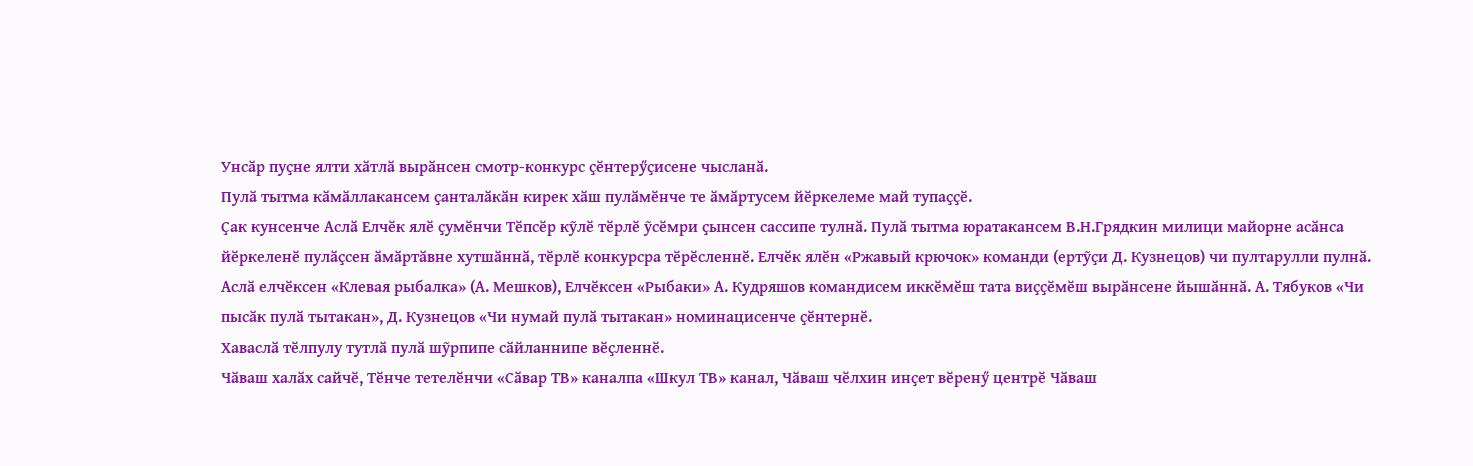Унсӑр пуҫне ялти хӑтлӑ вырӑнсен смотр-конкурс ҫӗнтерӳҫисене чысланӑ.
Пулӑ тытма кӑмӑллакансем ҫанталӑкӑн кирек хӑш пулӑмӗнче те ӑмӑртусем йӗркелеме май тупаҫҫӗ.
Ҫак кунсенче Аслӑ Елчӗк ялӗ ҫумӗнчи Тӗпсӗр кỹлӗ тӗрлӗ ỹсӗмри ҫынсен сассипе тулнӑ. Пулӑ тытма юратакансем В.Н.Грядкин милици майорне асӑнса йӗркеленӗ пулӑҫсен ӑмӑртӑвне хутшӑннӑ, тӗрлӗ конкурсра тӗрӗсленнӗ. Елчӗк ялӗн «Ржавый крючок» команди (ертỹҫи Д. Кузнецов) чи пултарулли пулнӑ. Аслӑ елчӗксен «Клевая рыбалка» (А. Мешков), Елчӗксен «Рыбаки» А. Кудряшов командисем иккӗмӗш тата виҫҫӗмӗш вырӑнсене йышӑннӑ. А. Тябуков «Чи пысӑк пулӑ тытакан», Д. Кузнецов «Чи нумай пулӑ тытакан» номинацисенче ҫӗнтернӗ.
Хаваслӑ тӗлпулу тутлӑ пулӑ шỹрпипе сӑйланнипе вӗҫленнӗ.
Чӑваш халӑх сайчӗ, Тӗнче тетелӗнчи «Сӑвар ТВ» каналпа «Шкул ТВ» канал, Чӑваш чӗлхин инҫет вӗренӳ центрӗ Чӑваш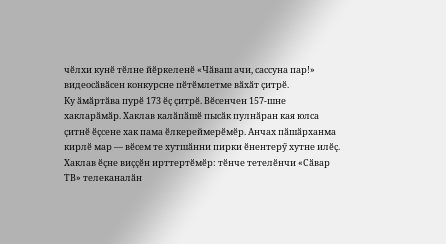чӗлхи кунӗ тӗлне йӗркеленӗ «Чӑваш ачи, сассуна пар!» видеосӑвӑсен конкурсне пӗтӗмлетме вӑхӑт ҫитрӗ.
Ку ӑмӑртӑва пурӗ 173 ӗҫ ҫитрӗ. Вӗсенчен 157-шне хакларӑмӑр. Хаклав калӑпӑшӗ пысӑк пулнӑран кая юлса ҫитнӗ ӗҫсене хак пама ӗлкереймерӗмӗр. Анчах пӑшӑрханма кирлӗ мар — вӗсем те хутшӑнни пирки ӗнентерӳ хутне илӗҫ.
Хаклав ӗҫне виҫҫӗн ирттертӗмӗр: тӗнче тетелӗнчи «Сӑвар ТВ» телеканалӑн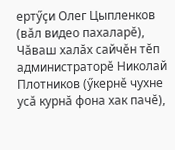ертӳҫи Олег Цыпленков (вӑл видео пахаларӗ), Чӑваш халӑх сайчӗн тӗп администраторӗ Николай Плотников (ӳкернӗ чухне усӑ курнӑ фона хак пачӗ),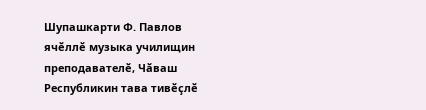Шупашкарти Ф. Павлов ячӗллӗ музыка училищин преподавателӗ, Чӑваш Республикин тава тивӗҫлӗ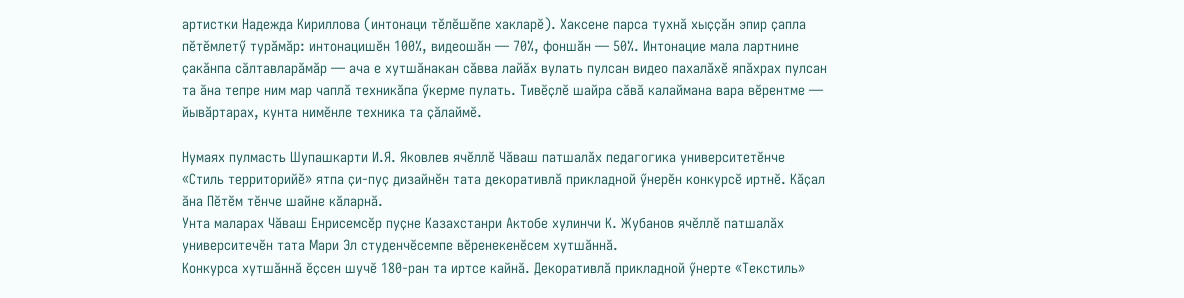артистки Надежда Кириллова (интонаци тӗлӗшӗпе хакларӗ). Хаксене парса тухнӑ хыҫҫӑн эпир ҫапла пӗтӗмлетӳ турӑмӑр: интонацишӗн 100%, видеошӑн — 70%, фоншӑн — 50%. Интонацие мала лартнине ҫакӑнпа сӑлтавларӑмӑр — ача е хутшӑнакан сӑвва лайӑх вулать пулсан видео пахалӑхӗ япӑхрах пулсан та ӑна тепре ним мар чаплӑ техникӑпа ӳкерме пулать. Тивӗҫлӗ шайра сӑвӑ калаймана вара вӗрентме — йывӑртарах, кунта нимӗнле техника та ҫӑлаймӗ.

Нумаях пулмасть Шупашкарти И.Я. Яковлев ячӗллӗ Чӑваш патшалӑх педагогика университетӗнче «Стиль территорийӗ» ятпа ҫи-пуҫ дизайнӗн тата декоративлӑ прикладной ӳнерӗн конкурсӗ иртнӗ. Кӑҫал ӑна Пӗтӗм тӗнче шайне кӑларнӑ.
Унта маларах Чӑваш Енрисемсӗр пуҫне Казахстанри Актобе хулинчи К. Жубанов ячӗллӗ патшалӑх университечӗн тата Мари Эл студенчӗсемпе вӗренекенӗсем хутшӑннӑ.
Конкурса хутшӑннӑ ӗҫсен шучӗ 180-ран та иртсе кайнӑ. Декоративлӑ прикладной ӳнерте «Текстиль»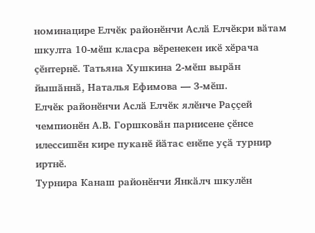номинацире Елчӗк районӗнчи Аслӑ Елчӗкри вӑтам шкулта 10-мӗш класра вӗренекен икӗ хӗрача ҫӗнтернӗ. Татьяна Хушкина 2-мӗш вырӑн йышӑннӑ, Наталья Ефимова — 3-мӗш.
Елчӗк районӗнчи Аслӑ Елчӗк ялӗнче Раҫҫей чемпионӗн А.В. Горшковӑн парнисене ҫӗнсе илессишӗн кире пуканӗ йӑтас енӗпе уҫӑ турнир иртнӗ.
Турнира Канаш районӗнчи Янкӑлч шкулӗн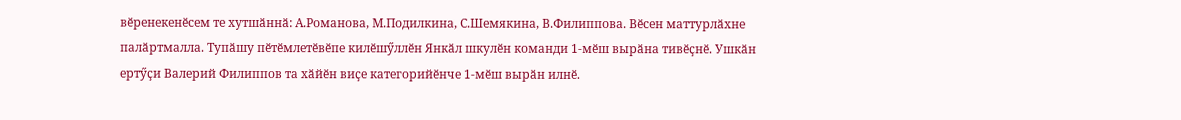вӗренекенӗсем те хутшӑннӑ: А.Романова, М.Подилкина, С.Шемякина, В.Филиппова. Вӗсен маттурлӑхне палӑртмалла. Тупӑшу пӗтӗмлетӗвӗпе килӗшӳллӗн Янкӑл шкулӗн команди 1-мӗш вырӑна тивӗҫнӗ. Ушкӑн ертӳҫи Валерий Филиппов та хӑйӗн виҫе категорийӗнче 1-мӗш вырӑн илнӗ.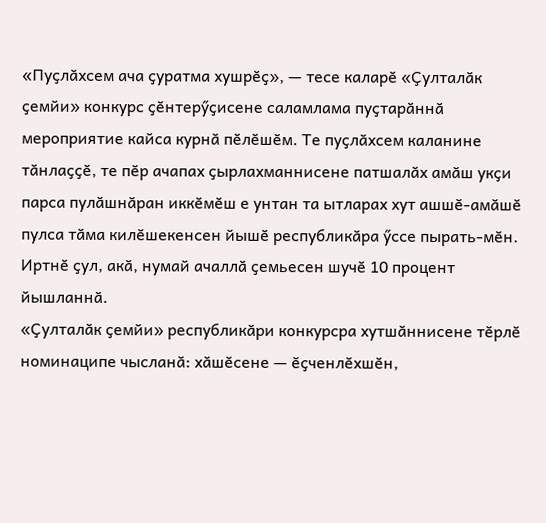«Пуҫлӑхсем ача ҫуратма хушрӗҫ», — тесе каларӗ «Ҫулталӑк ҫемйи» конкурс ҫӗнтерӳҫисене саламлама пуҫтарӑннӑ мероприятие кайса курнӑ пӗлӗшӗм. Те пуҫлӑхсем каланине тӑнлаҫҫӗ, те пӗр ачапах ҫырлахманнисене патшалӑх амӑш укҫи парса пулӑшнӑран иккӗмӗш е унтан та ытларах хут ашшӗ-амӑшӗ пулса тӑма килӗшекенсен йышӗ республикӑра ӳссе пырать-мӗн. Иртнӗ ҫул, акӑ, нумай ачаллӑ ҫемьесен шучӗ 10 процент йышланнӑ.
«Ҫулталӑк ҫемйи» республикӑри конкурсра хутшӑннисене тӗрлӗ номинаципе чысланӑ: хӑшӗсене — ӗҫченлӗхшӗн,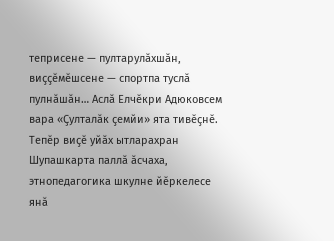теприсене — пултарулӑхшӑн, виҫҫӗмӗшсене — спортпа туслӑ пулнӑшӑн… Аслӑ Елчӗкри Адюковсем вара «Ҫулталӑк ҫемйи» ята тивӗҫнӗ.
Тепӗр виҫӗ уйӑх ытларахран Шупашкарта паллӑ ӑсчаха, этнопедагогика шкулне йӗркелесе янӑ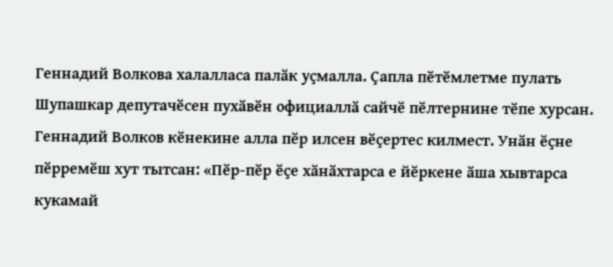Геннадий Волкова халалласа палӑк уҫмалла. Ҫапла пӗтӗмлетме пулать Шупашкар депутачӗсен пухӑвӗн официаллӑ сайчӗ пӗлтернине тӗпе хурсан.
Геннадий Волков кӗнекине алла пӗр илсен вӗҫертес килмест. Унӑн ӗҫне пӗрремӗш хут тытсан: «Пӗр-пӗр ӗҫе хӑнӑхтарса е йӗркене ӑша хывтарса кукамай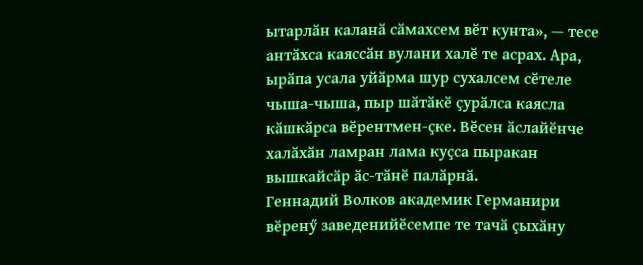ытарлӑн каланӑ сӑмахсем вӗт кунта», — тесе антӑхса каяссӑн вулани халӗ те асрах. Ара, ырӑпа усала уйӑрма шур сухалсем сӗтеле чыша-чыша, пыр шӑтӑкӗ ҫурӑлса каясла кӑшкӑрса вӗрентмен-ҫке. Вӗсен ӑслайӗнче халӑхӑн ламран лама куҫса пыракан вышкайсӑр ӑс-тӑнӗ палӑрнӑ.
Геннадий Волков академик Германири вӗренӳ заведенийӗсемпе те тачӑ ҫыхӑну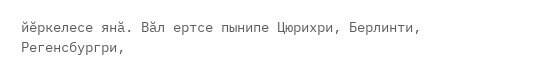йӗркелесе янӑ. Вӑл ертсе пынипе Цюрихри, Берлинти, Регенсбургри,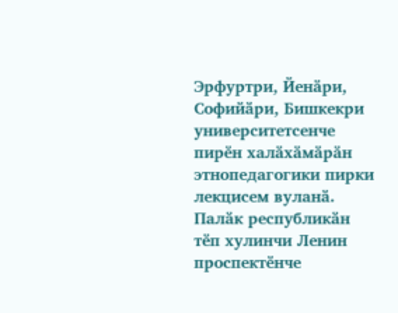Эрфуртри, Йенӑри, Софийӑри, Бишкекри университетсенче пирӗн халӑхӑмӑрӑн этнопедагогики пирки лекцисем вуланӑ.
Палӑк республикӑн тӗп хулинчи Ленин проспектӗнче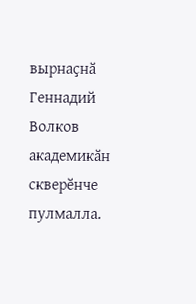вырнаҫнӑ Геннадий Волков академикӑн скверӗнче пулмалла.